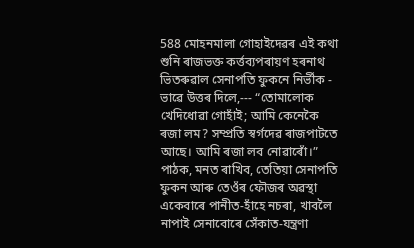588 মোহনমালা গোহাইদেৱৰ এই কথা শুনি ৰাজভক্ত কৰ্ত্তব্যপৰায়ণ হৰনাথ ভিতৰুৱাল সেনাপতি ফুকনে নিৰ্ভীক - ভাৱে উত্তৰ দিলে,--- “তোমালোক খেদিধোৱা গোহাঁই; আমি কেনেকৈ ৰজা লম? সম্প্ৰতি স্বৰ্গদেৱ ৰাজপাটতে আছে। আমি ৰজা লব নোৱাৰোঁ।” পাঠক, মনত ৰাখিব, তেতিয়া সেনাপতি ফুকন আৰু তেওঁৰ ফৌজৰ অৱস্থা একেবাৰে পানীত-হাঁহে নচৰা, খাবলৈ নাপাই সেনাবোৰে সেঁকাত-যন্ত্ৰণা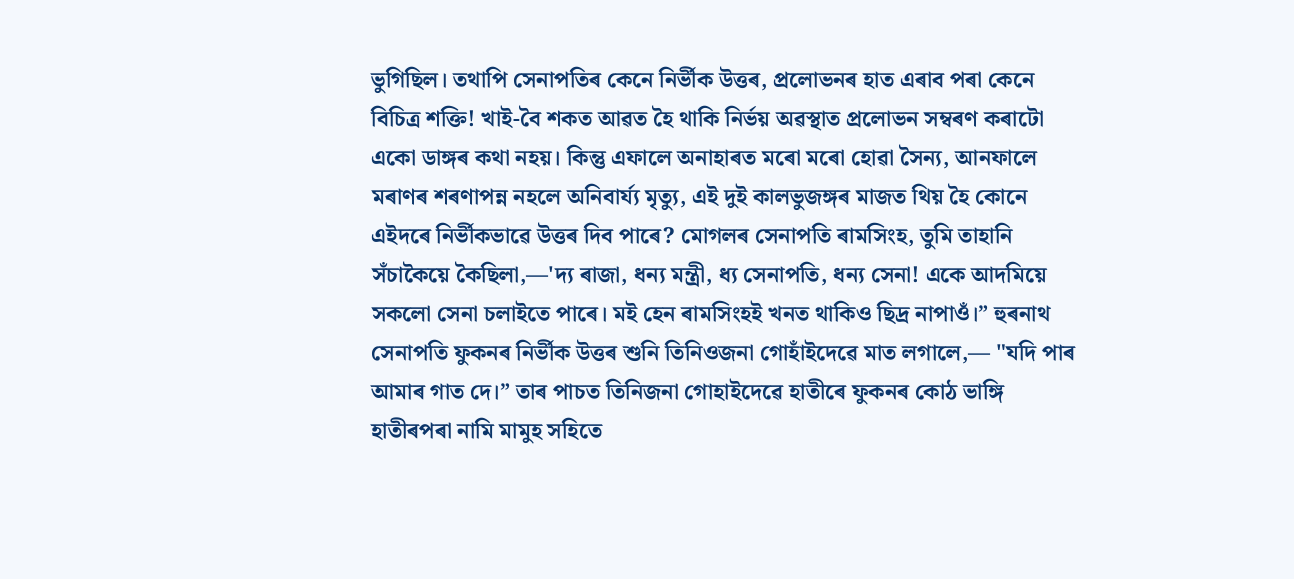ভুগিছিল। তথাপি সেনাপতিৰ কেনে নিৰ্ভীক উত্তৰ, প্ৰলোভনৰ হাত এৰাব পৰা কেনে বিচিত্ৰ শক্তি! খাই-বৈ শকত আৱত হৈ থাকি নিৰ্ভয় অৱস্থাত প্ৰলোভন সম্বৰণ কৰাটো একো ডাঙ্গৰ কথা নহয়। কিন্তু এফালে অনাহাৰত মৰো মৰো হোৱা সৈন্য, আনফালে মৰাণৰ শৰণাপন্ন নহলে অনিবাৰ্য্য মৃত্যু, এই দুই কালভুজঙ্গৰ মাজত থিয় হৈ কোনে এইদৰে নিৰ্ভীকভাৱে উত্তৰ দিব পাৰে? মোগলৰ সেনাপতি ৰামসিংহ, তুমি তাহানি সঁচাকৈয়ে কৈছিলা,—'দ্য ৰাজা, ধন্য মন্ত্ৰী, ধ্য সেনাপতি, ধন্য সেনা! একে আদমিয়ে সকলো সেনা চলাইতে পাৰে। মই হেন ৰামসিংহই খনত থাকিও ছিদ্ৰ নাপাওঁ।” হুৰনাথ সেনাপতি ফুকনৰ নিৰ্ভীক উত্তৰ শুনি তিনিওজনা গোহাঁইদেৱে মাত লগালে,— "যদি পাৰ আমাৰ গাত দে।” তাৰ পাচত তিনিজনা গোহাইদেৱে হাতীৰে ফুকনৰ কোঠ ভাঙ্গি হাতীৰপৰা নামি মামুহ সহিতে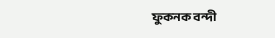ফুকনক বন্দী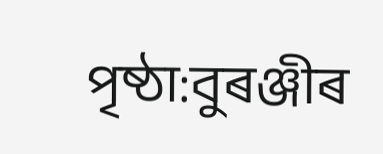পৃষ্ঠা:বুৰঞ্জীৰ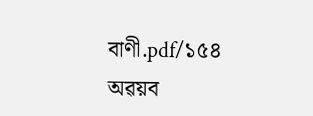বাণী.pdf/১৫৪
অৱয়ব